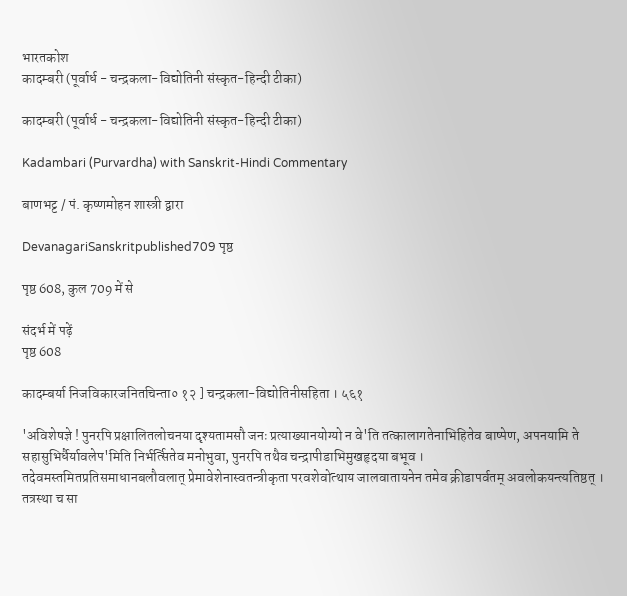भारतकोश
कादम्बरी (पूर्वार्ध - चन्द्रकला-विद्योतिनी संस्कृत-हिन्दी टीका)

कादम्बरी (पूर्वार्ध - चन्द्रकला-विद्योतिनी संस्कृत-हिन्दी टीका)

Kadambari (Purvardha) with Sanskrit-Hindi Commentary

बाणभट्ट / पं. कृष्णमोहन शास्त्री द्वारा

DevanagariSanskritpublished709 पृष्ठ

पृष्ठ 608, कुल 709 में से

संदर्भ में पढ़ें
पृष्ठ 608

कादम्बर्या निजविकारजनितचिन्ता० १२ ] चन्द्रकला-विद्योतिनीसहिता । ५६१

'अविशेषज्ञे ! पुनरपि प्रक्षालितलोचनया दृश्यतामसौ जनः प्रत्याख्यानयोग्यो न वे'ति तत्कालागतेनाभिहितेव बाष्पेण, अपनयामि ते सहासुभिर्धैर्यावलेप'मिति निर्भर्त्सितेव मनोभुवा, पुनरपि तथैव चन्द्रापीडाभिमुखहृदया बभूव ।
तदेवमस्तमितप्रतिसमाधानबलौवलात् प्रेमावेशेनास्वतन्त्रीकृता परवशेवोत्थाय जालवातायनेन तमेव क्रीडापर्वतम् अवलोकयन्त्यतिष्ठत् । तत्रस्था च सा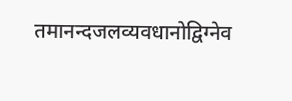तमानन्दजलव्यवधानोद्विग्नेव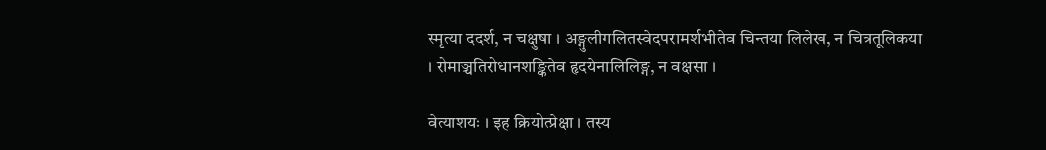स्मृत्या ददर्श, न चक्षुषा । अङ्गुलीगलितस्वेदपरामर्शभीतेव चिन्तया लिलेख, न चित्रतूलिकया । रोमाञ्चतिरोधानशङ्कितेव हृदयेनालिलिङ्ग, न वक्षसा ।

वेत्याशयः । इह क्रियोत्प्रेक्षा । तस्य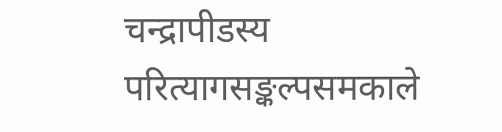चन्द्रापीडस्य परित्यागसङ्कल्पसमकाले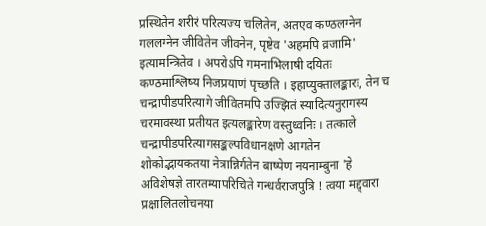प्रस्थितेन शरीरं परित्यज्य चलितेन, अतएव कण्ठलग्नेन गललग्नेन जीवितेन जीवनेन, पृष्टेव 'अहमपि व्रजामि' इत्यामन्त्रितेव । अपरोऽपि गमनाभिलाषी दयितः कण्ठमाश्लिष्य निजप्रयाणं पृच्छति । इहाप्युक्तालङ्कारः, तेन च चन्द्रापीडपरित्यागे जीवितमपि उज्झितं स्यादित्यनुरागस्य चरमावस्था प्रतीयत इत्यलङ्कारेण वस्तुध्वनिः । तत्काले चन्द्रापीडपरित्यागसङ्कल्पविधानक्षणे आगतेन शोकोद्भायकतया नेत्रान्निर्गतेन बाष्पेण नयनाम्बुना 'हे अविशेषज्ञे तारतम्यापरिचिते गन्धर्वराजपुत्रि ! त्वया मद्द्वारा प्रक्षालितलोचनया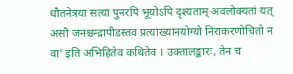धौतनेत्रया सत्या पुनरपि भूयोऽपि दृश्यताम् अवलोक्यतां यत् असौ जनश्चन्द्रापीडस्तव प्रत्याख्यानयोग्यो निराकरणोचितो न वा' इति अभिहितेव कथितेव । उक्तालङ्कारः, तेन च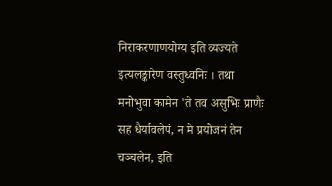निराकरणाणयोग्य इति व्यज्यते इत्यलङ्कारेण वस्तुध्वनिः । तथा मनोभुवा कामेन 'ते तव असुभिः प्राणैः सह धैर्यावलेपं, न मे प्रयोजनं तेन चञ्चलेन, इति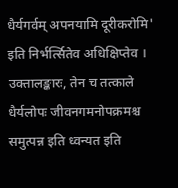धैर्यगर्वम् अपनयामि दूरीकरोमि' इति निर्भर्त्सितेव अधिक्षिप्तेव । उक्तालङ्कारः, तेन च तत्काले धैर्यलोपः जीवनगमनोपक्रमश्च समुत्पन्न इति ध्वन्यत इति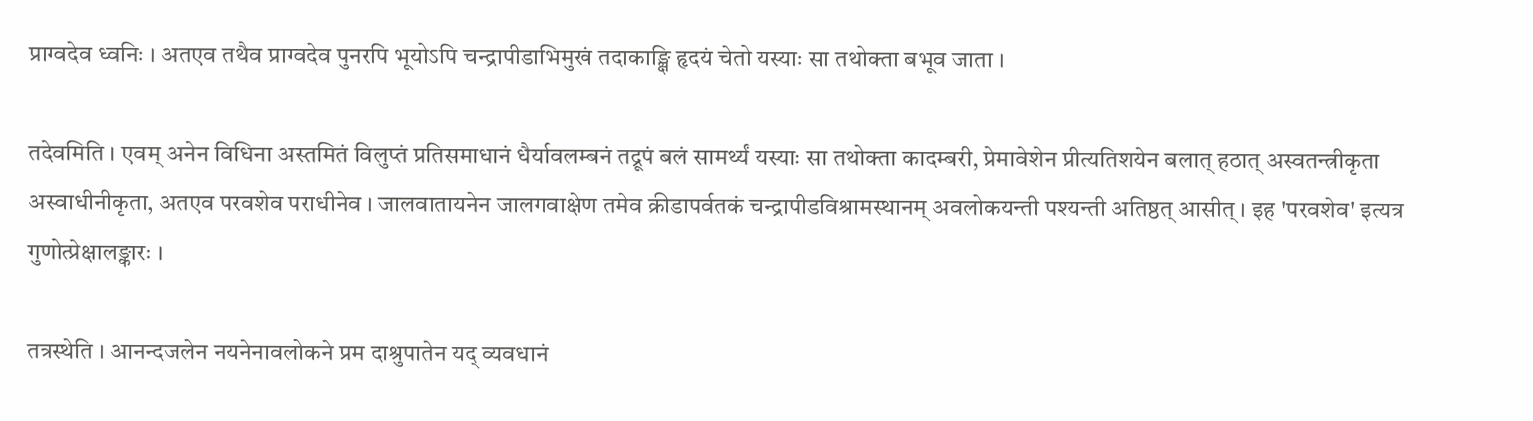प्राग्वदेव ध्वनिः । अतएव तथैव प्राग्वदेव पुनरपि भूयोऽपि चन्द्रापीडाभिमुखं तदाकाङ्क्षि हृदयं चेतो यस्याः सा तथोक्ता बभूव जाता ।

तदेवमिति । एवम् अनेन विधिना अस्तमितं विलुप्तं प्रतिसमाधानं धैर्यावलम्बनं तद्रूपं बलं सामर्थ्यं यस्याः सा तथोक्ता कादम्बरी, प्रेमावेशेन प्रीत्यतिशयेन बलात् हठात् अस्वतन्त्रीकृता अस्वाधीनीकृता, अतएव परवशेव पराधीनेव । जालवातायनेन जालगवाक्षेण तमेव क्रीडापर्वतकं चन्द्रापीडविश्रामस्थानम् अवलोकयन्ती पश्यन्ती अतिष्ठत् आसीत् । इह 'परवशेव' इत्यत्र गुणोत्प्रेक्षालङ्कारः ।

तत्रस्थेति । आनन्दजलेन नयनेनावलोकने प्रम दाश्रुपातेन यद् व्यवधानं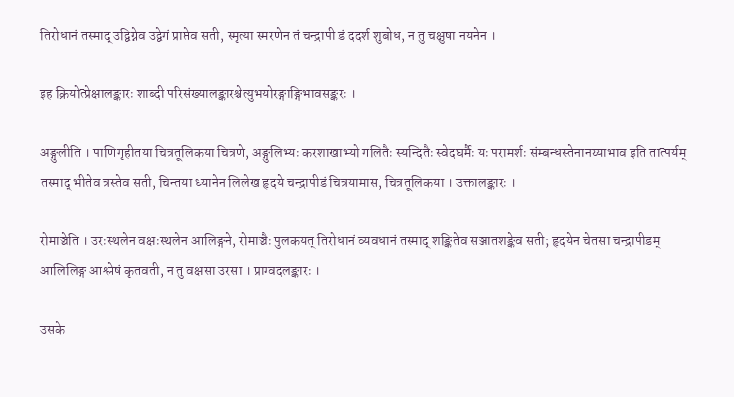तिरोधानं तस्माद् उद्विग्नेव उद्वेगं प्राप्तेव सती, स्मृत्या स्मरणेन तं चन्द्रापी डं ददर्श शुबोध, न तु चक्षुषा नयनेन ।

इह क्रियोत्प्रेक्षालङ्कारः शाब्दी परिसंख्यालङ्कारश्चेत्युभयोरङ्गाङ्गिभावसङ्करः ।

अङ्गुलीति । पाणिगृहीतया चित्रतूलिकया चित्रणे, अङ्गुलिभ्यः करशाखाभ्यो गलितैः स्यन्दितैः स्वेदघर्मैः यः परामर्शः संम्बन्धस्तेनानय्याभाव इति तात्पर्यम् तस्माद् भीतेव त्रस्तेव सती, चिन्तया ध्यानेन लिलेख हृदये चन्द्रापीडं चित्रयामास, चित्रतूलिकया । उक्तालङ्कारः ।

रोमाञ्चेति । उरःस्थलेन वक्षःस्थलेन आलिङ्गने, रोमाञ्चैः पुलकयत् तिरोधानं व्यवधानं तस्माद् शङ्कितेव सञ्जातशङ्केव सती; हृदयेन चेतसा चन्द्रापीडम् आलिलिङ्ग आश्लेषं कृतवती, न तु वक्षसा उरसा । प्राग्वदलङ्कारः ।

उसके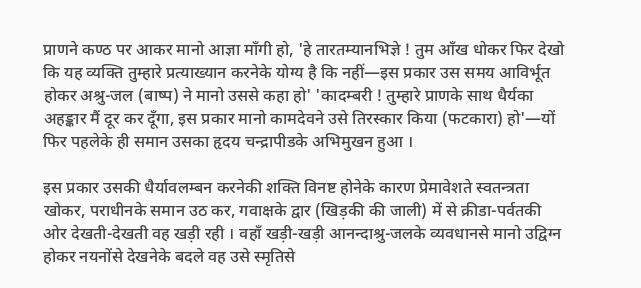प्राणने कण्ठ पर आकर मानो आज्ञा माँगी हो, 'हे तारतम्यानभिज्ञे ! तुम आँख धोकर फिर देखो कि यह व्यक्ति तुम्हारे प्रत्याख्यान करनेके योग्य है कि नहीं—इस प्रकार उस समय आविर्भूत होकर अश्रु-जल (बाष्प) ने मानो उससे कहा हो' 'कादम्बरी ! तुम्हारे प्राणके साथ धैर्यका अहङ्कार मैं दूर कर दूँगा, इस प्रकार मानो कामदेवने उसे तिरस्कार किया (फटकारा) हो'—यों फिर पहलेके ही समान उसका हृदय चन्द्रापीडके अभिमुखन हुआ ।

इस प्रकार उसकी धैर्यावलम्बन करनेकी शक्ति विनष्ट होनेके कारण प्रेमावेशते स्वतन्त्रता खोकर, पराधीनके समान उठ कर, गवाक्षके द्वार (खिड़की की जाली) में से क्रीडा-पर्वतकी ओर देखती-देखती वह खड़ी रही । वहाँ खड़ी-खड़ी आनन्दाश्रु-जलके व्यवधानसे मानो उद्विग्न होकर नयनोंसे देखनेके बदले वह उसे स्मृतिसे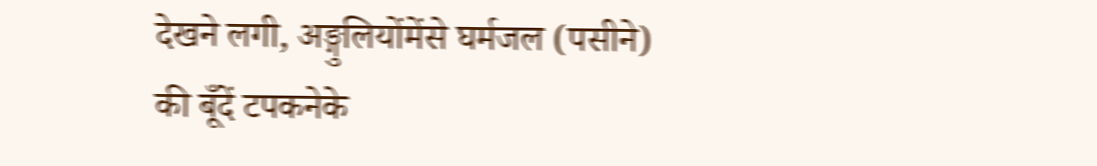देखने लगी, अङ्गुलियोंमेंसे घर्मजल (पसीने) की बूँदें टपकनेके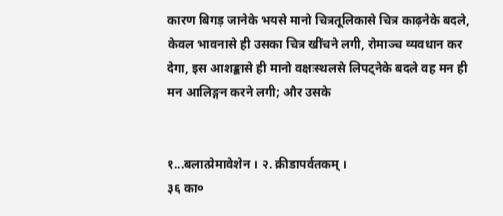कारण बिगड़ जानेके भयसे मानो चित्रतूलिकासे चित्र काढ़नेके बदले, केवल भावनासे ही उसका चित्र खींचने लगी, रोमाञ्च व्यवधान कर देगा, इस आशङ्कासे ही मानो वक्षःस्थलसे लिपट्नेके बदले वह मन ही मन आलिङ्गन करने लगी; और उसके


१...बलात्प्रेमावेशेन । २. क्रीडापर्वतकम् ।
३६ का०